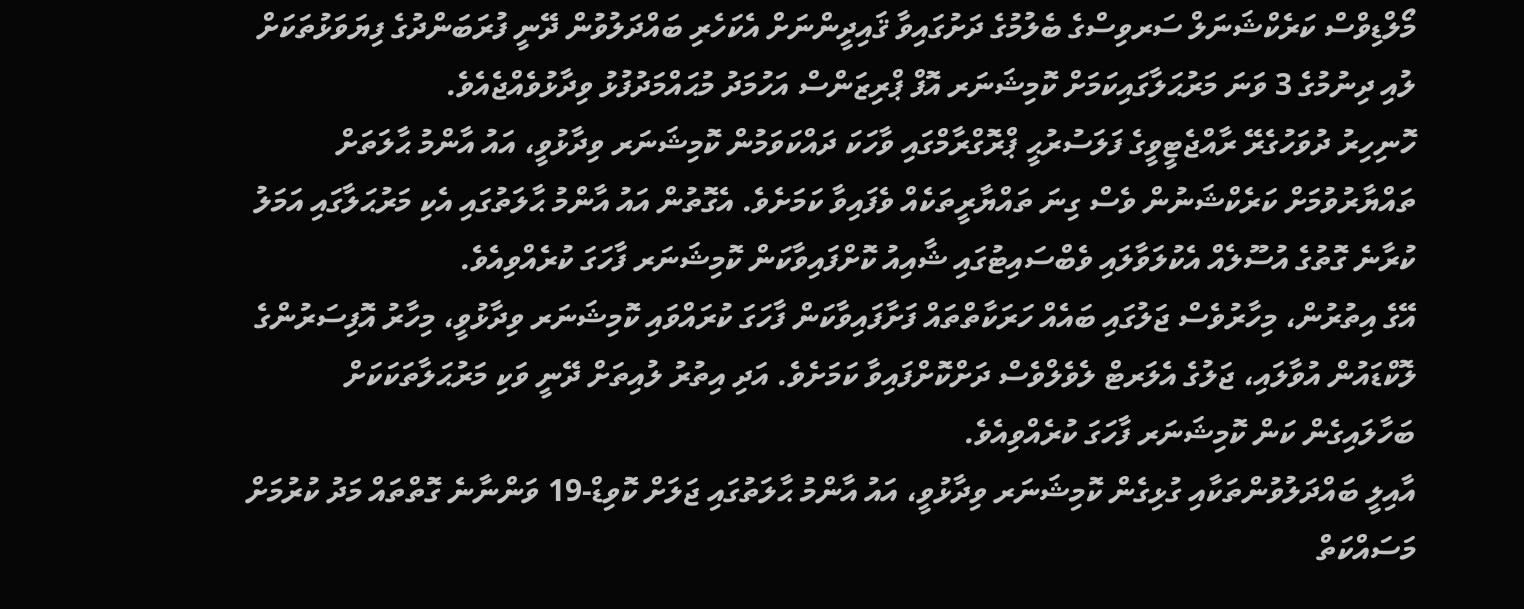މޯލްޑިވްސް ކަރެކްޝަނަލް ސަރވިސްގެ ބެލުމުގެ ދަށުގައިވާ ޤައިދީންނަށް އެކަހެރި ބައްދަލުވުން ދޭނީ ފުރަބަންދުގެ ފިޔަވަޅުތަކަށް ލުއި ދިނުމުގެ 3 ވަނަ މަރުޙަލާގައިކަމަށް ކޮމިޝަނަރ އޮފް ޕްރިޒަންސް އަހުމަދު މުޙައްމަދުފުޅު ވިދާޅުވެއްޖެއެވެ.
ހޮނިހިރު ދުވަހުގެރޭ ރާއްޖެޓީވީގެ ފަލަސުރުޙީ ޕްރޮގްރާމްގައި ވާހަކަ ދައްކަވަމުން ކޮމިޝަނަރ ވިދާޅުވީ، އައު އާންމު ޙާލަތަށް ތައްޔާރުވުމަށް ކަރެކްޝަނުން ވެސް ގިނަ ތައްޔާރީތަކެއް ވެފައިވާ ކަމަށެވެ. އެގޮތުން އައު އާންމު ޙާލަތުގައި އެކި މަރުޙަލާގައި އަމަލު ކުރާނެ ގޮތުގެ އުސޫލެއް އެކުލަވާލައި ވެބްސައިޓުގައި ޝާއިއު ކޮށްފައިވާކަން ކޮމިޝަނަރ ފާހަގަ ކުރެއްވިއެވެ.
އޭގެ އިތުރުން، މިހާރުވެސް ޖަލުގައި ބައެއް ހަރަކާތްތައް ފަށާފައިވާކަން ފާހަގަ ކުރައްވައި ކޮމިޝަނަރ ވިދާޅުވީ، މިހާރު އޮފިސަރުންގެ ލޮކްޑައުން އުވާލައި، ޖަލުގެ އެލަރޓް ލެވެލްވެސް ދަށްކޮށްފައިވާ ކަމަށެވެ. އަދި އިތުރު ލުއިތަށް ދޭނީ ވަކި މަރުޙަލާތަކަކަށް ބަހާލައިގެން ކަން ކޮމިޝަނަރ ފާހަގަ ކުރެއްވިއެވެ.
އާއިލީ ބައްދަލުވުންތަކާއި ގުޅިގެން ކޮމިޝަނަރ ވިދާޅުވީ، އައު އާންމު ޙާލަތުގައި ޖަލަށް ކޮވިޑް-19 ވަންނާނެ ގޮތްތައް މަދު ކުރުމަށް މަސައްކަތް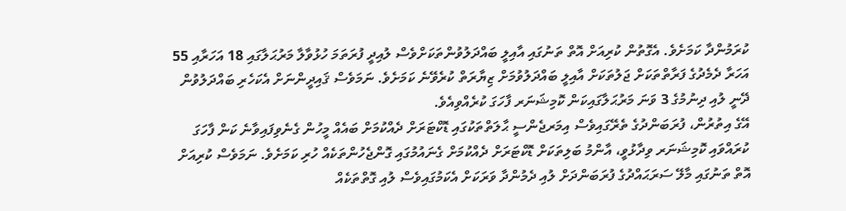ކުރަމުންދާ ކަމަށެވެ. އެގޮތުން ކުރިއަށް އޮތް ތަނުގައި އާއިލީ ބައްދަލުވުންތަކަށްވެސް ލުއިދީ ފުރަތަމަ ހުޅުވާލާ މަރުޙަލާގައި 18 އަހަރާއި 55 އަހަރާ ދެމެދުގެ ފަރާތްތަކަށް ޖަލުތަކަށް އާއިލީ ބައްދަލުވުމަށް ޒިޔާރަތް ކުރެވޭނެ ކަމަށެވެ. ނަމަވެސް ޤައިދީންނަށް އެކަހެރި ބައްދަލުވުން ދޭނީ ލުއި ދިނުމުގެ 3 ވަނަ މަރުޙަލާގައިކަން ކޮމިޝަނަރ ފާހަގަ ކުރެއްވިއެވެ.
އޭގެ އިތުރުން، ފުރަބަންދުގެ ތެރޭގައިވެސް އިމަރޖެންސީ ޙާލަތްތަކުގައި ޑޮކްޓަރަށް ދެއްކުމަށް ބައެއް މީހުން ގެނެވިފައިވާނެ ކަން ފާހަގަ ކުރައްވައި ކޮމިޝަނަރ ވިދާޅުވީ، އާންމު ބަލިތަކަށް ޑޮކްޓަރަށް ދެއްކުމަށް ގެނައުމުގައި ގޮންޖެހުންތަކެއް ހުރި ކަމަށެވެ. ނަމަވެސް ކުރިއަށް އޮތް ތަނުގައި މާލޭ ސަރަޙައްދުގެ ފުރަބަންދަށް ލުއި ދެމުންދާ ވަރަކަށް އެކަމުގައިވެސް ލުއި ގޮތްތަކެއް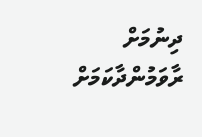ދިނުމަށް ރާވަމުންދާކަމަށް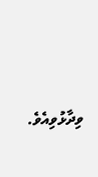ވިދާޅުވިއެވެ.